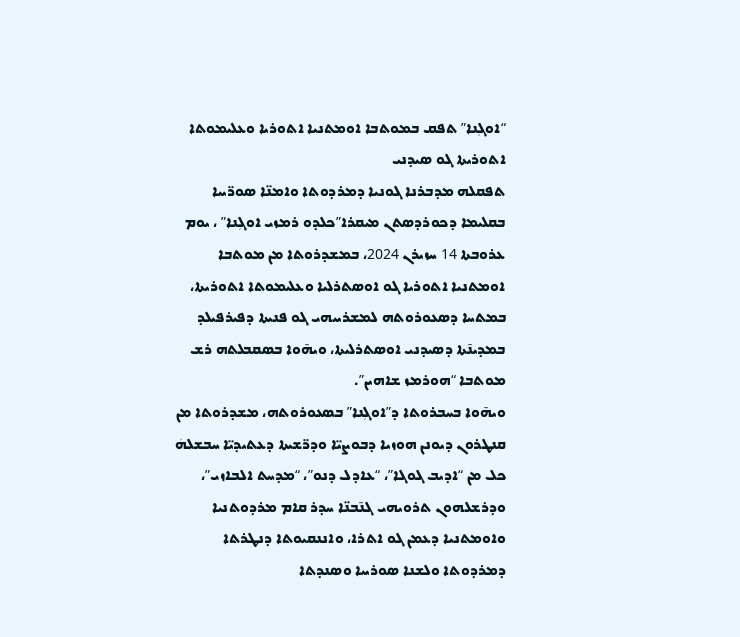“ܐܘܓܼܢܐ” ܬܦܩ ܒܡܘܬܒܐ ܐܘܡܬܢܝܐ ܐܬܘܪܝܐ ܘܥܠܝܡܘܬܐ ܐܬܘܪܝܬܐ ܓܘ ܣܝܕܢܝ
ܬܦܩܠܗ ܡܕܒܪܢܐ ܓܘܢܝܐ ܕܡܪܕܘܬܐ ܘܐܡܢ̈ܐ ܣܘܪ̈ܝܝܐ ܒܩܠܝܡܐ ܕܟܘܪܕܣܬܢ ܡܝܩܪܐ”ܟܠܕܘ ܪܡܙܝ ܐܘܓܼܢܐ” ، ܝܘܡ ܥܪܘܒܬܐ 14 ܚܙܝܪܢ 2024، ܒܡܫܕܪܘܬܐ ܡܢ ܡܘܬܒܐ ܐܘܡܬܢܝܐ ܐܬܘܪܝܐ ܓܘ ܐܘܣܬܪܠܝܐ ܘܥܠܝܡܘܬܐ ܐܬܘܪܝܬܐ، ܒܡܬܚܐ ܕܣܥܘܪܘܬܗ ܠܡܫܪܝܝܗܝ ܓܘ ܦܢܝܬܐ ܕܦܝܪܦܝܠܕ ܒܡܕܝܢ̄ܬܐ ܕܣܝܕܢܝ ܐܘܣܬܪܠܝܬܐ، ܘܝܗ̄ܘܐ ܒܣܩܒܠܬܗ ܪܫ ܡܘܬܒܐ “ܗܘܪܡܙ ܫܐܗܝܢ”.
ܘܝܗ̄ܘܐ ܒܚܒܪܘܬܐ ܕ”ܐܘܓܼܢܐ” ܒܣܥܘܪܘܬܗ، ܡܫܕܪܘܬܐ ܡܢ ܩܢܛܪܘܢ ܕܝܘܢܢ ܗܘܙܝܐ ܕܒܘܨܝ̈ܐ ܘܕܪ̈ܫܝܬܐ ܕܥܬܝܕܝ̈ܐ ܚܒܫܠܗܿ ܟܠ ܡܢ “ܐܕܝܒ ܓܘܓܐ”، “ܥܐܕܠ ܕܢܘ”، “ܡܕܚܬ ܐܠܒܐܙܝ”، ܘܕܪܫܠܗܘܢ ܬܪܘܝܗܝ ܓܢ̄ܒܢ̈ܐ ܚܕܪ ܩܐܡ ܡܪܕܘܬܢܝܐ ܘܐܘܡܬܢܝܐ ܕܥܡܢ ܓܘ ܐܬܪܐ، ܘܐܢܢܩܝܘܬܐ ܕܢܛܪܬܐ ܕܡܪܕܘܬܐ ܘܠܫܢܐ ܣܘܪܝܝܐ ܘܣܢܕܬܐ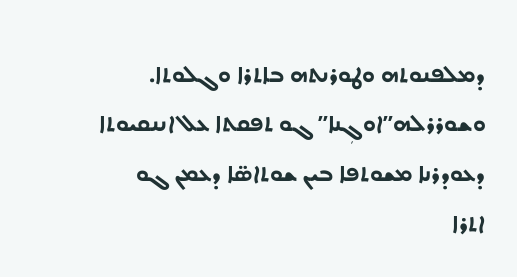ܕܡܠܦܢܘܬܗ ܘܛܘܪܢܬܗ ܒܐܬܪܐ ܘܓܠܘܬܐ.
ܘܫܘܪܪܠܗ”ܐܘܓܼܢܐ” ܓܘ ܬܦܩܬܐ ܥܠ ܐܢܢܩܝܘܬܐ ܕܥܘܕܪܢܐ ܡܫܘܬܦܐ ܒܝܢ ܫܘܬܐܣ̈ܐ ܕܥܡܢ ܓܘ ܐܬܪܐ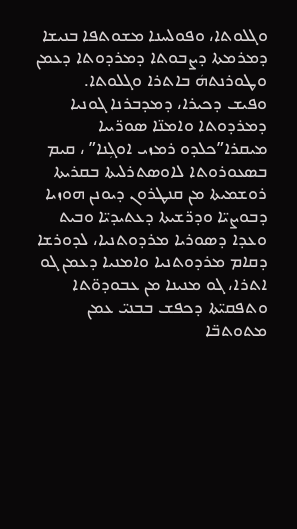ܘܓܠܘܬܐ، ܘܦܘܠܚܢܐ ܡܫܘܬܦܐ ܒܢܝܫܐ ܕܡܪܡܬܐ ܕܨܒܘܬܐ ܕܡܪܕܘܬܐ ܕܥܡܢ ܘܛܘܪܢܬܗܿ ܒܐܬܪܐ ܘܓܠܘܬܐ.
ܘܦܝܫ ܕܟܝܪܐ، ܕܡܕܒܪܢܐ ܓܘܢܝܐ ܕܡܪܕܘܬܐ ܘܐܡܢ̈ܐ ܣܘܪ̈ܝܝܐ ܡܝܩܪܐ”ܟܠܕܘ ܪܡܙܝ ܐܘܓܼܢܐ” ، ܩܝܡ ܒܣܥܘܪܘܬܐ ܠܐܘܣܬܪܠܝܬܐ ܒܩܪܝܬܐ ܪܘܫܡܝܬܐ ܡܢ ܩܢܛܪܘܢ ܕܝܘܢܢ ܗܘܙܝܐ ܕܒܘܨܝ̈ܐ ܘܕܪ̈ܫܝܬܐ ܕܥܬܝܕܝ̈ܐ ܘܒܝܬ ܘܥܕܐ ܕܣܘܪܝܐ ܡܪܕܘܬܢܝܐ، ܠܕܘܪܫܐ ܕܩܐܡ ܡܪܕܘܬܢܝܐ ܘܐܡܢܝܐ ܕܥܡܢ ܓܘ ܐܬܪܐ، ܓܘ ܡܢܝܢܐ ܡܢ ܥܒܘܕܘ̈ܬܐ ܘܬܦܩܝ̈ܬܐ ܕܟܦܫ ܒܒܢܝ̈ ܥܡܢ ܡܬܘܬܒ̈ܐ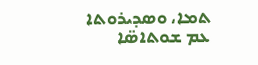ܬܡܐ، ܘܣܕܝܪܘܬܐ ܥܡ ܫܘܬܐܣ̈ܐ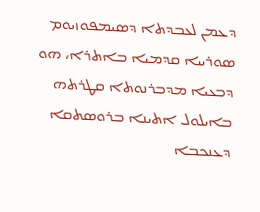ܕܥܡܢ ܠܥܒܕܬܐ ܕܣܝܡܦܘܙܝܘܡ ܣܘܪܝܝܐ ܩܕܡܝܐ ܒܐܬܪܐ، ܗܘ ܕܒܥܝܐ ܡܕܒܪܢܘܬܐ ܩܛܪܬܗ ܒܐܝܠܘܠ ܐܬܝܢܐ ܒܪܘܣܬܩܐ ܕܥܢܟܒܐ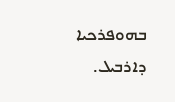ܒܗܘܦܪܟܝܐ ܕܐܪܒܝܠ.